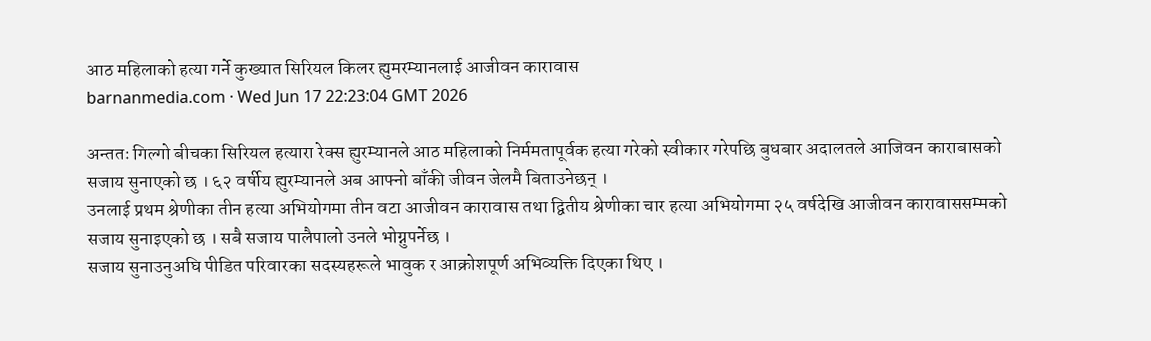आठ महिलाको हत्या गर्ने कुख्यात सिरियल किलर ह्युमरम्यानलाई आजीवन कारावास
barnanmedia.com · Wed Jun 17 22:23:04 GMT 2026

अन्ततः गिल्गो बीचका सिरियल हत्यारा रेक्स ह्युरम्यानले आठ महिलाको निर्ममतापूर्वक हत्या गरेको स्वीकार गरेपछि बुधबार अदालतले आजिवन काराबासको सजाय सुनाएको छ । ६२ वर्षीय ह्युरम्यानले अब आफ्नो बाँकी जीवन जेलमै बिताउनेछन् ।
उनलाई प्रथम श्रेणीका तीन हत्या अभियोगमा तीन वटा आजीवन कारावास तथा द्वितीय श्रेणीका चार हत्या अभियोगमा २५ वर्षदेखि आजीवन कारावाससम्मको सजाय सुनाइएको छ । सबै सजाय पालैपालो उनले भोग्नुपर्नेछ ।
सजाय सुनाउनुअघि पीडित परिवारका सदस्यहरूले भावुक र आक्रोशपूर्ण अभिव्यक्ति दिएका थिए ।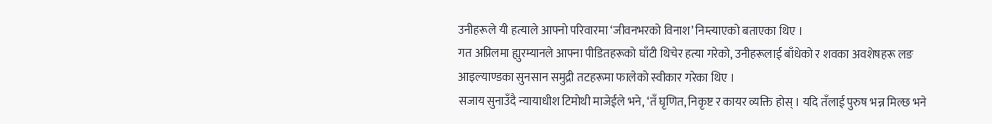उनीहरूले यी हत्याले आफ्नो परिवारमा ‘जीवनभरको विनाश’ निम्त्याएको बताएका थिए ।
गत अप्रिलमा ह्युरम्यानले आफ्ना पीडितहरूको घाँटी थिचेर हत्या गरेको, उनीहरूलाई बाँधेको र शवका अवशेषहरू लङ आइल्याण्डका सुनसान समुद्री तटहरूमा फालेको स्वीकार गरेका थिए ।
सजाय सुनाउँदै न्यायाधीश टिमोथी माजेईले भने, ‘तँ घृणित, निकृष्ट र कायर व्यक्ति होस् । यदि तँलाई पुरुष भन्न मिल्छ भने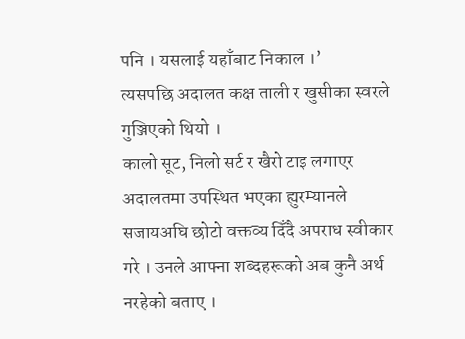पनि । यसलाई यहाँबाट निकाल ।’
त्यसपछि अदालत कक्ष ताली र खुसीका स्वरले गुञ्जिएको थियो ।
कालो सूट, निलो सर्ट र खैरो टाइ लगाएर अदालतमा उपस्थित भएका ह्युरम्यानले सजायअघि छोटो वक्तव्य दिँदै अपराध स्वीकार गरे । उनले आफ्ना शब्दहरूको अब कुनै अर्थ नरहेको बताए ।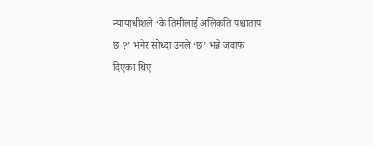न्यायाधीशले ‘के तिमीलाई अलिकति पश्चाताप छ ?’ भनेर सोध्दा उनले ‘छ’ भन्ने जवाफ दिएका थिए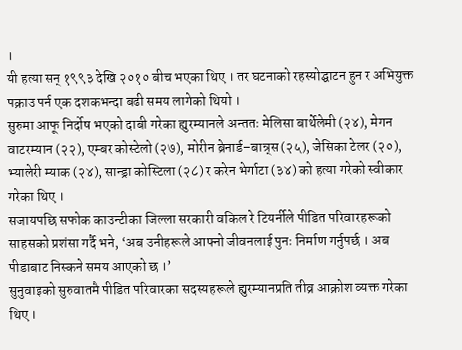।
यी हत्या सन् १९९३ देखि २०१० बीच भएका थिए । तर घटनाको रहस्योद्घाटन हुन र अभियुक्त पक्राउ पर्न एक दशकभन्दा बढी समय लागेको थियो ।
सुरुमा आफू निर्दोष भएको दाबी गरेका ह्युरम्यानले अन्ततः मेलिसा बार्थेलेमी (२४), मेगन वाटरम्यान (२२), एम्बर कोस्टेलो (२७), मोरीन ब्रेनार्ड–बान्र्स (२५), जेसिका टेलर (२०), भ्यालेरी म्याक (२४), सान्ड्रा कोस्टिला (२८) र करेन भेर्गाटा (३४) को हत्या गरेको स्वीकार गरेका थिए ।
सजायपछि सफोक काउन्टीका जिल्ला सरकारी वकिल रे टियर्नीले पीडित परिवारहरूको साहसको प्रशंसा गर्दै भने, ‘अब उनीहरूले आफ्नो जीवनलाई पुनः निर्माण गर्नुपर्छ । अब पीडाबाट निस्कने समय आएको छ ।’
सुनुवाइको सुरुवातमै पीडित परिवारका सदस्यहरूले ह्युरम्यानप्रति तीव्र आक्रोश व्यक्त गरेका थिए ।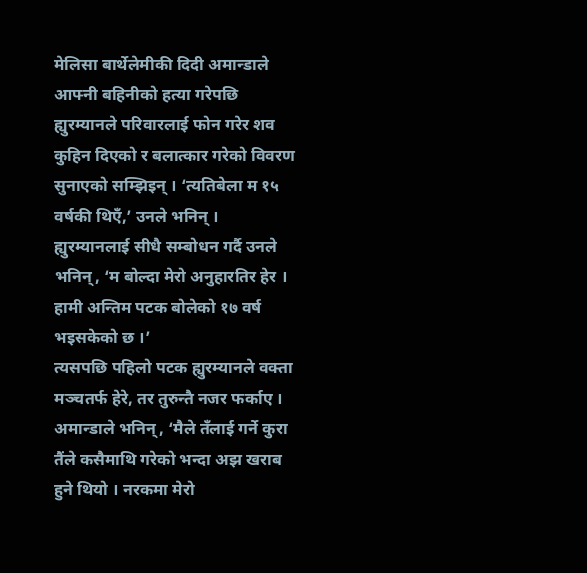मेलिसा बार्थेलेमीकी दिदी अमान्डाले आफ्नी बहिनीको हत्या गरेपछि ह्युरम्यानले परिवारलाई फोन गरेर शव कुहिन दिएको र बलात्कार गरेको विवरण सुनाएको सम्झिइन् । ‘त्यतिबेला म १५ वर्षकी थिएँ,’ उनले भनिन् ।
ह्युरम्यानलाई सीधै सम्बोधन गर्दै उनले भनिन्, ‘म बोल्दा मेरो अनुहारतिर हेर । हामी अन्तिम पटक बोलेको १७ वर्ष भइसकेको छ ।’
त्यसपछि पहिलो पटक ह्युरम्यानले वक्ता मञ्चतर्फ हेरे, तर तुरुन्तै नजर फर्काए ।
अमान्डाले भनिन्, ‘मैले तँलाई गर्ने कुरा तैंले कसैमाथि गरेको भन्दा अझ खराब हुने थियो । नरकमा मेरो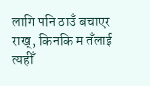लागि पनि ठाउँ बचाएर राख्, किनकि म तँलाई त्यहीँ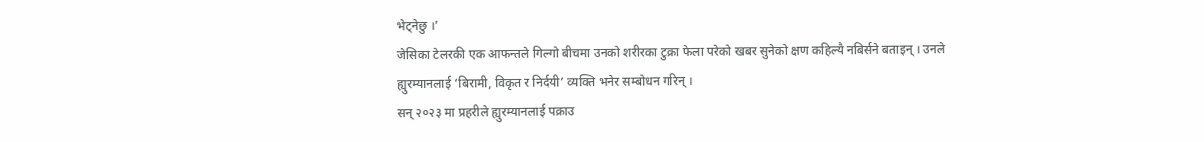भेट्नेछु ।’
जेसिका टेलरकी एक आफन्तले गिल्गो बीचमा उनको शरीरका टुक्रा फेला परेको खबर सुनेको क्षण कहिल्यै नबिर्सने बताइन् । उनले ह्युरम्यानलाई ‘बिरामी, विकृत र निर्दयी’ व्यक्ति भनेर सम्बोधन गरिन् ।
सन् २०२३ मा प्रहरीले ह्युरम्यानलाई पक्राउ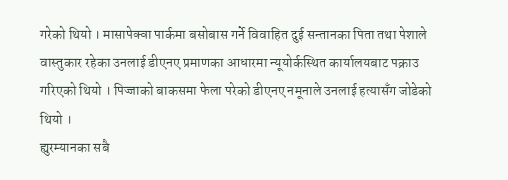गरेको थियो । मासापेक्वा पार्कमा बसोबास गर्ने विवाहित दुई सन्तानका पिता तथा पेशाले वास्तुकार रहेका उनलाई डीएनए प्रमाणका आधारमा न्यूयोर्कस्थित कार्यालयबाट पक्राउ गरिएको थियो । पिज्जाको बाकसमा फेला परेको डीएनए नमूनाले उनलाई हत्यासँग जोडेको थियो ।
ह्युरम्यानका सबै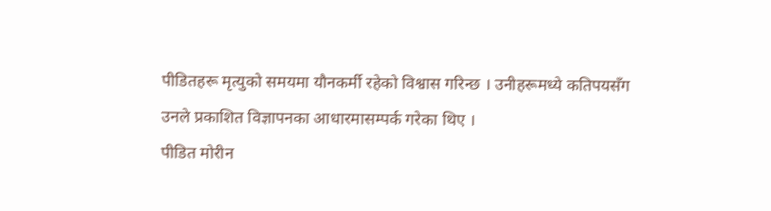पीडितहरू मृत्युको समयमा यौनकर्मी रहेको विश्वास गरिन्छ । उनीहरूमध्ये कतिपयसँग उनले प्रकाशित विज्ञापनका आधारमासम्पर्क गरेका थिए ।
पीडित मोरीन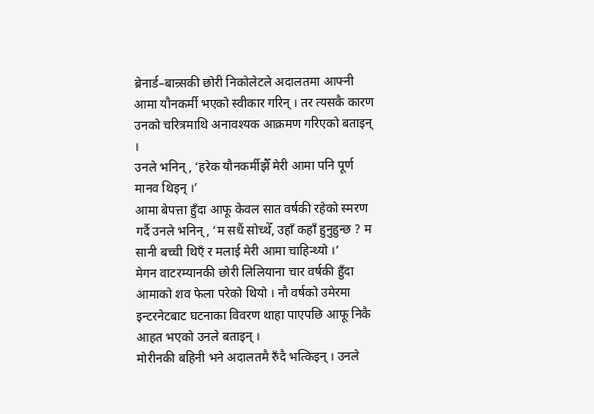ब्रेनार्ड–बान्र्सकी छोरी निकोलेटले अदालतमा आफ्नी आमा यौनकर्मी भएको स्वीकार गरिन् । तर त्यसकै कारण उनको चरित्रमाथि अनावश्यक आक्रमण गरिएको बताइन् ।
उनले भनिन्, ‘हरेक यौनकर्मीझैँ मेरी आमा पनि पूर्ण मानव थिइन् ।’
आमा बेपत्ता हुँदा आफू केवल सात वर्षकी रहेको स्मरण गर्दै उनले भनिन्, ‘म सधैं सोच्थेँ, उहाँ कहाँ हुनुहुन्छ ? म सानी बच्ची थिएँ र मलाई मेरी आमा चाहिन्थ्यो ।’
मेगन वाटरम्यानकी छोरी लिलियाना चार वर्षकी हुँदा आमाको शव फेला परेको थियो । नौ वर्षको उमेरमा इन्टरनेटबाट घटनाका विवरण थाहा पाएपछि आफू निकै आहत भएको उनले बताइन् ।
मोरीनकी बहिनी भने अदालतमै रुँदै भत्किइन् । उनले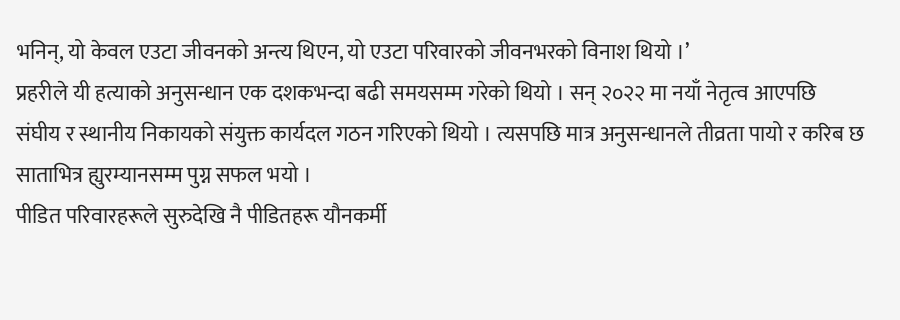भनिन्, यो केवल एउटा जीवनको अन्त्य थिएन, यो एउटा परिवारको जीवनभरको विनाश थियो ।’
प्रहरीले यी हत्याको अनुसन्धान एक दशकभन्दा बढी समयसम्म गरेको थियो । सन् २०२२ मा नयाँ नेतृत्व आएपछि संघीय र स्थानीय निकायको संयुक्त कार्यदल गठन गरिएको थियो । त्यसपछि मात्र अनुसन्धानले तीव्रता पायो र करिब छ साताभित्र ह्युरम्यानसम्म पुग्न सफल भयो ।
पीडित परिवारहरूले सुरुदेखि नै पीडितहरू यौनकर्मी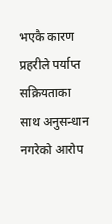भएकै कारण प्रहरीले पर्याप्त सक्रियताका साथ अनुसन्धान नगरेको आरोप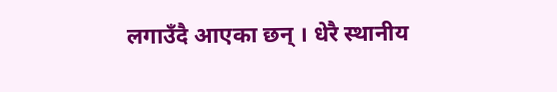लगाउँदै आएका छन् । धेरै स्थानीय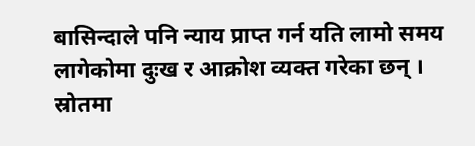बासिन्दाले पनि न्याय प्राप्त गर्न यति लामो समय लागेकोमा दुःख र आक्रोश व्यक्त गरेका छन् ।
स्रोतमा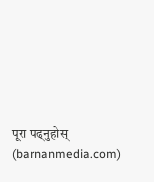पूरा पढ्नुहोस् (barnanmedia.com)